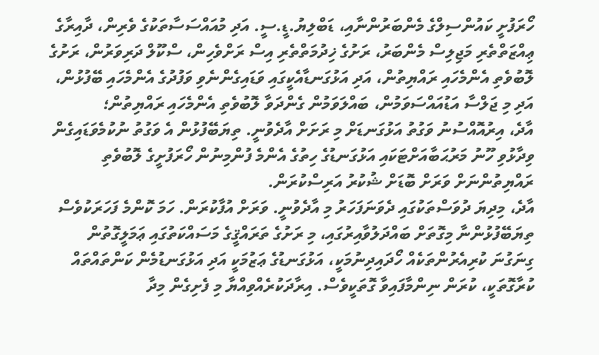ހޯރަފުށީ ކައުންސިލްގެ މެންބަރުންނާއި، ޑަބްލިޔު.ޑީ.ސީ. އަދި މުއައްސަސާތަކުގެ ވެރިން، ދާއިރާގެ ޢިއްޒަތްތެރި މަޖިލިސް މެންބަރު، ރަށުގެ ޚިދުމަތްތެރި އިސް ރަށްވެހިން، ސްކޫލް ދަރިވަރުން، ރަށުގެ ލޮބުވެތި އެންމެހައި ރައްޔިތުން، އަދި އަޅުގަނޑާއެކީގައި ވަޑައިގެންނެވި ވަފުދުގެ އެންމެހައި ބޭފުޅުން، އަދި މި ޖަލްސާ އަޑުއައްސަވަމުން، ބައްލަވަމުން ގެންދަވާ ލޮބުވެތި އެންމެހައި ރައްޔިތުން؛
އާދެ، އިރުއޮއްސުނު ވަގުތު އަޅުގަނޑަށް މި ރަށަށް އާދެވުނީ. ތިޔަބޭފުޅުން އެ ވަގުތު ނުކުމެވަޑައިގެން ވިދާޅުވި ހޫނު މަރުޙަބާއަށްޓަކައި އަޅުގަނޑުގެ ހިތުގެ އެންމެ ފުންމިނުން ހޯރަފުށީގެ ލޮބުވެތި ރައްޔިތުންނަށް ވަރަށް ބޮޑަށް ޝުކުރު އަރިސްކުރަން.
އާދެ، މިދިޔަ ދުވަސްތަކުގައި ދެވަނަފަހަރު މި އާދެވުނީ. ވަރަށް އުފާކުރަން. ހަމަ ކޮންމެ ފަހަރަކުވެސް ތިޔަބޭފުޅުންނާ މިގޮތަށް ބައްދަލުވާއިރުގައި، މި ރަށުގެ ތަރައްޤީގެ މަސައްކަތުގައި ޢަމަލީގޮތުން ގިނަގުނަ ކުރިއެރުންތަކެއް ހޯދައިދިނުމަކީ، އަޅުގަނޑުގެ ޢަޒުމަކީ އަދި އަޅުގަނޑުމެން ކަންތައްތައް ކުރާގޮތަކީ، ކުރަން ނިންމާފައިވާ ގޮތަކީވެސް. އިރާދަކުރެއްވިއްޔާ މި ފެށިގެން މިދާ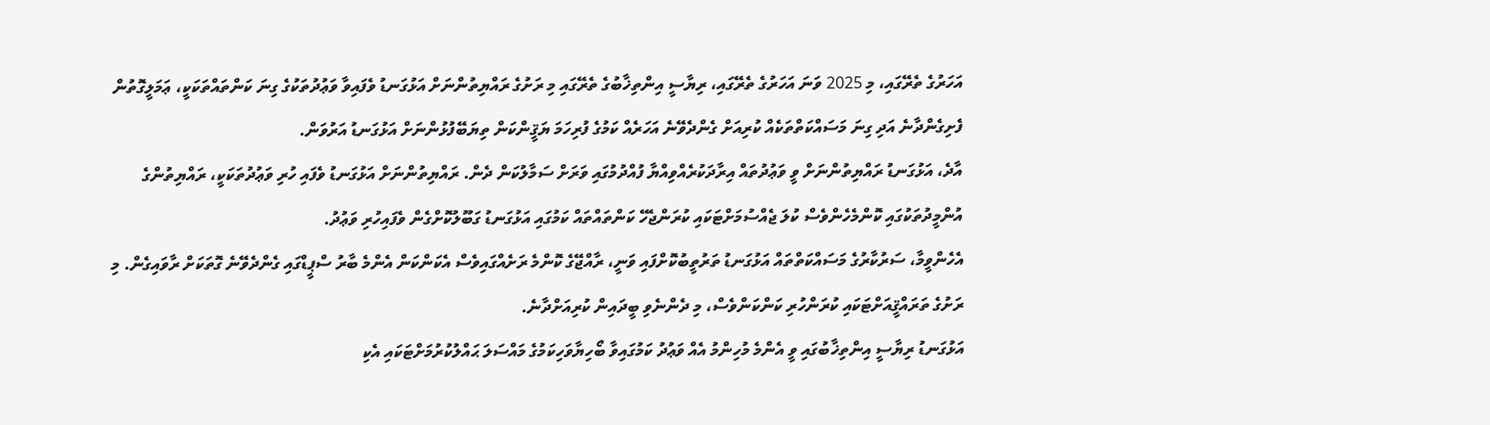އަހަރުގެ ތެރޭގައި، މި 2025 ވަނަ އަހަރުގެ ތެރޭގައި، ރިޔާސީ އިންތިޚާބުގެ ތެރޭގައި މި ރަށުގެ ރައްޔިތުންނަށް އަޅުގަނޑު ވެފައިވާ ވަޢުދުތަކުގެ ގިނަ ކަންތައްތަކަކީ، ޢަމަލީގޮތުން ފެށިގެންދާނެ އަދި ގިނަ މަސައްކަތްތަކެއް ކުރިއަށް ގެންދެވޭނެ އަހަރެއް ކަމުގެ ފުރިހަމަ ޔަޤީންކަން ތިޔަބޭފުޅުންނަށް އަޅުގަނޑު އަރުވަން.
އާދެ، އަޅުގަނޑު ރައްޔިތުންނަށް ވީ ވަޢުދުތައް އިރާދަކުރެއްވިއްޔާ ފުއްދުމުގައި ވަރަށް ސަމާލުކަން ދެން. ރައްޔިތުންނަށް އަޅުގަނޑު ވެފައި ހުރި ވަޢުދުތަކަކީ، ރައްޔިތުންގެ އުންމީދުތަކުގައި ކޮންމެހެންވެސް ކުލަ ޖެއްސުމަށްޓަކައި ކުރަންޖެހޭ ކަންތައްތައް ކަމުގައި އަޅުގަނޑު ގަބޫލުކޮށްގެން ވެފައިހުރި ވަޢުދު.
އެހެންވީމާ، ސަރުކާރުގެ މަސައްކަތްތައް އަޅުގަނޑު ތަރުތީބުކޮށްފައި ވަނީ، ރާއްޖޭގެ ކޮންމެ ރަށެއްގައިވެސް އެކަންކަން އެންމެ ބާރު ސްޕީޑްގައި ގެންދެވޭނެ ގޮތަކަށް ރާވައިގެން. މި ރަށުގެ ތަރައްޤީއަށްޓަކައި ކުރަންހުރި ކަންކަންވެސް، މި ދެންނެވި ބީދައިން ކުރިއަށްދާނެ.
އަޅުގަނޑު ރިޔާސީ އިންތިޚާބުގައި ވީ އެންމެ މުހިންމު އެއް ވަޢުދު ކަމުގައިވާ ބޯހިޔާވަހިކަމުގެ މައްސަލަ ޙައްލުކުރުމަށްޓަކައި އެކި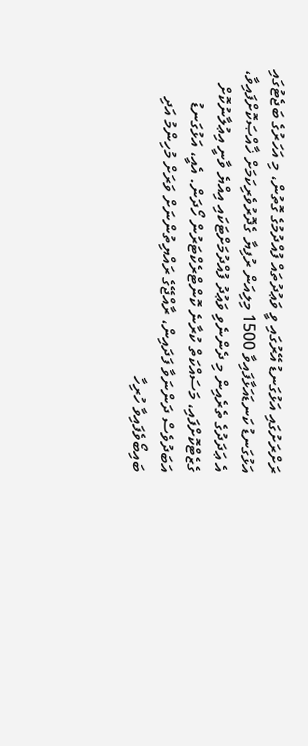ރަށްރަށުގައި އަޅުގަނޑު އޭރުގައި ވީ ވަޢުދުތައް ފުއްދުމުގެ ގޮތުން، މި އަހަރުގެ ބަޖެޓުގައި އަޅުގަނޑު ކަނޑައަޅާފައިވާ 1500 މިލިއަން ރުފިޔާ ގެދޮރުވެރިކަމަށް ޚާއްޞަކޮށްފައިވާ، އެ ޢަދަދުގެ ތެރެއިން މި ދެންނެވި ވަޢުދު ފުއްދުމަށްޓަކައި އިއްޔެ ވާނީ އިޢުލާނުކޮށް ގެޒެޓްކޮށްފައި، މަސައްކަތް ކުރާނެ ކޮންޓްރެކްޓަރުން ހޯދަން. އެއީ، އަޅުގަނޑު އަބަދުވެސް ދަންނަވާ ފަދައިން، ރާއްޖޭގެ ރައްޔިތުންނަށް ވަރަށް މުހިންމު އަދި ބައިބޯވެފައިވާ ހުރިހާ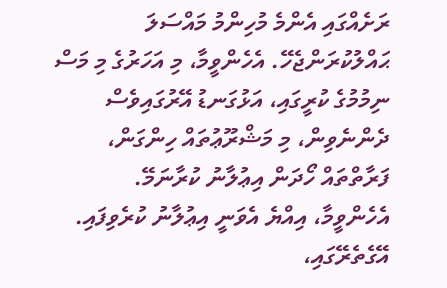ރަށެއްގައި އެންމެ މުހިންމު މައްސަލަ ޙައްލުކުރަންޖެހޭ. އެހެންވީމާ، މި އަހަރުގެ މި މަސް ނިމުމުގެ ކުރީގައި، އަޅުގަނޑު އޭރުގައިވެސް ދެންނެވިން، މި މަޝްރޫޢުތައް ހިންގަން، ފަރާތްތައް ހޯދަން އިޢުލާނު ކުރާނަމޭ. އެހެންވީމާ، އިއްޔެ އެވަނީ އިޢުލާނު ކުރެވިފައި.
އޭގެތެރޭގައި،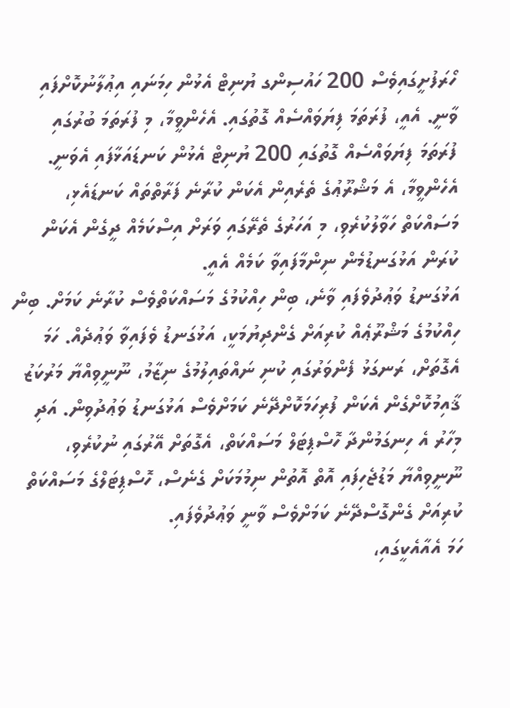ހޯރަފުށީގައިވެސް 200 ހައުސިންގ ޔުނިޓް އެޅުން ހިމަނައި އިޢުލާނުކޮށްފައި ވާނީ. އެއީ، ފުރަތަމަ ފިޔަވައްސެއް ގޮތުގައި. އެހެންވީމާ، މި ފުރަތަމަ ބުރުގައި ފުރަތަމަ ފިޔަވައްސެއް ގޮތުގައި 200 ޔުނިޓް އެޅުން ކަނޑައަޅާފައި އެވަނީ. އެހެންވީމާ، އެ މަޝްރޫޢުގެ ތެރެއިން އެކަން ކުރާނެ ފަރާތްތައް ކަނޑައެޅި، މަސައްކަތް ހަވާލުކުރެވި، މި އަހަރުގެ ތެރޭގައި ވަރަށް އިސްކަމެއް ދީގެން އެކަން ކުރަން އަޅުގަނޑުމެން ނިންމާފައިވާ ކަމެއް އެއީ.
އަޅުގަނޑު ވަޢުދުވެފައި ވާނެ، ބިން ހިއްކުމުގެ މަސައްކަތްވެސް ކުރާނެ ކަމަށް. ބިން ހިއްކުމުގެ މަޝްރޫޢެއް ކުރިއަށް ގެންދިޔުމަކީ، އަޅުގަނޑު ވެފައިވާ ވަޢުދެއް. ހަމަ އެގޮތަށް، ރަނގަޅު ފެންވަރުގައި ކުނި ނައްތައިލުމުގެ ނިޒާމު، ނޫނީވިއްޔާ މަރުކަޒު ޤާއިމުކޮށްގެން އެކަން ފުރިހަމަކޮށްދޭނެ ކަމަށްވެސް އަޅުގަނޑު ވަޢުދުވިން. އަދި މިހާރު އެ ހިނގަމުންދާ ހޮސްޕިޓަލް މަސައްކަތް، އެގޮތަށް އޭރުގައި ނުކުރެވި، ނޫނީވިއްޔާ މަޑުޖެހިފައި އޮތް އޮތުން ނިމުމަކަށް ގެނެސް، ހޮސްޕިޓަލްގެ މަސައްކަތް ކުރިއަށް ގެންގޮސްދޭނެ ކަމަށްވެސް ވާނީ ވަޢުދުވެފައި.
ހަމަ އެއާއެކީގައި،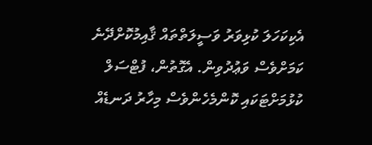އެކިކަހަލަ ކުޅިވަރު ވަސީލަތްތައް ޤާއިމުކޮށްދޭނެ ކަމަށްވެސް ވަޢުދުވިން. އެގޮތުން، ފުޓްސަލް ކުޅުމަށްޓަކައި ކޮންމެހެންވެސް މިހާރު ދަނޑެއް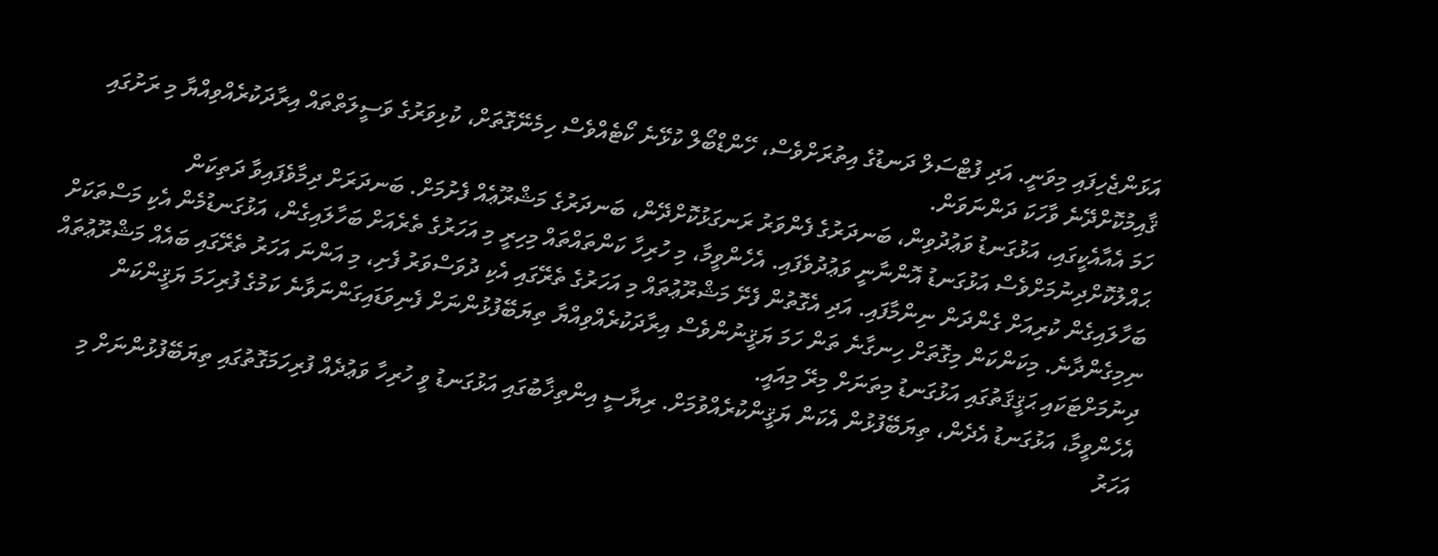އަޅަންޖެހިފައި މިވަނީ. އަދި ފުޓްސަލް ދަނޑުގެ އިތުރަށްވެސް، ހޭންޑްބޯލް ކުޅޭނެ ކޯޓެއްވެސް ހިމެނޭގޮތަށް، ކުޅިވަރުގެ ވަސީލަތްތައް އިރާދަކުރެއްވިއްޔާ މި ރަށުގައި ޤާއިމުކޮށްދޭނެ ވާހަކަ ދަންނަވަން.
ހަމަ އެއާއެކީގައި، އަޅުގަނޑު ވަޢުދުވިން، ބަނދަރުގެ ފެންވަރު ރަނގަޅުކޮށްދޭން، ބަނދަރުގެ މަޝްރޫޢެއް ފެށުމަށް. ބަނދަރަށް ދިމާވެފައިވާ ދަތިކަން ޙައްލުކޮށްދިނުމަށްވެސް އަޅުގަނޑު އޮންނާނީ ވަޢުދުވެފައި. އެހެންވީމާ، މި ހުރިހާ ކަންތައްތައް މިހިރީ މި އަހަރުގެ ތެރެއަށް ބަހާލައިގެން، އަޅުގަނޑުމެން އެކި މަސްތަކަށް ބަހާލައިގެން ކުރިއަށް ގެންދަން ނިންމާފައި. އަދި އެގޮތުން ފެށޭ މަޝްރޫޢުތައް މި އަހަރުގެ ތެރޭގައި އެކި ދުވަސްވަރު ފެށި، މި އަންނަ އަހަރު ތެރޭގައި ބައެއް މަޝްރޫޢުތައް ނިމިގެންދާނެ. މިކަންކަން މިގޮތަށް ހިނގާނެ ތަން ހަމަ ޔަޤީނުންވެސް އިރާދަކުރެއްވިއްޔާ ތިޔަބޭފުޅުންނަށް ފެނިވަޑައިގަންނަވާނެ ކަމުގެ ފުރިހަމަ ޔަޤީންކަން ދިނުމަށްޓަކައި ޙަޤީޤަތުގައި އަޅުގަނޑު މިތަނަށް މިރޭ މިއައީ.
އެހެންވީމާ، އަޅުގަނޑު އެދެން، ތިޔަބޭފުޅުން އެކަން ޔަޤީންކުރެއްވުމަށް. ރިޔާސީ އިންތިޚާބުގައި އަޅުގަނޑު ވީ ހުރިހާ ވަޢުދެއް ފުރިހަމަގޮތުގައި ތިޔަބޭފުޅުންނަށް މި އަހަރު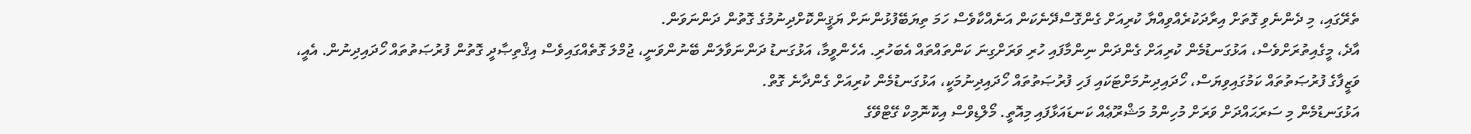ތެރޭގައި، މި ދެންނެވި ގޮތަށް އިރާދަކުރެއްވިއްޔާ ކުރިއަށް ގެންގޮސްދޭނެކަން އަނެއްކާވެސް ހަމަ ތިޔަބޭފުޅުންނަށް ޔަޤީންކޮށްދިނުމުގެ ގޮތުން ދަންނަވަން.
އާދެ، މީގެއިތުރަށްވެސް، އަޅުގަނޑުމެން ކުރިއަށް ގެންދަން ނިންމާފައި ހުރި ވަރަށްގިނަ ކަންތައްތައް އެބަހުރި. އެހެންވީމާ، އަޅުގަނޑު ދަންނަވާލަން ބޭނުންވަނީ، ޖުމްލަ ގޮތެއްގައިވެސް އިޤްތިޞާދީ ގޮތުން ފުރުޞަތުތައް ހޯދައިދިނުން. އެއީ، ވަޒީފާގެ ފުރުޞަތުތައް ކަމުގައިވިޔަސް، ހޯދައިދިނުމަށްޓަކައި ފަހި ފުރުޞަތުތައް ހޯދައިދިނުމަކީ، އަޅުގަނޑުމެން ކުރިއަށް ގެންދާނެ ގޮތް.
އަޅުގަނޑުމެން މި ސަރަޙައްދަށް ވަރަށް މުހިންމު މަޝްރޫޢެއް ކަނޑައަޅާފައި މިއޮތީ. މޯލްޑިވްސް އިކޮނޮމިކް ގޭޓްވޭގެ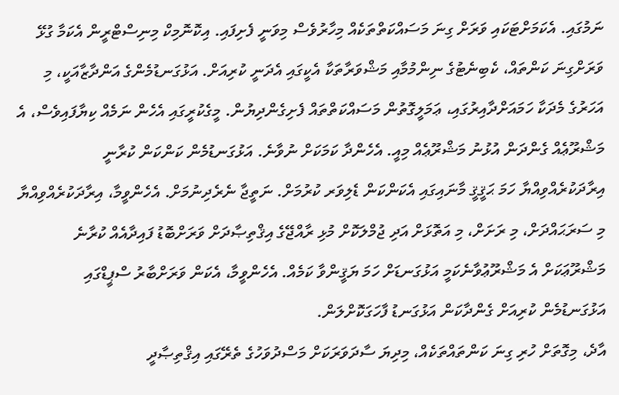ނަމުގައި. އެކަމަށްޓަކައި ވަރަށް ގިނަ މަސައްކަތްތަކެއް މިހާރުވެސް މިވަނީ ފެށިފައި. އިކޮނޮމިކް މިނިސްޓްރީން އެކަމާ ގުޅޭ ވަރަށްގިނަ ކަންތައް، ކެބިނެޓުގެ ނިންމުމާއި މަޝްވަރާތަކާ އެކީގައި އެދަނީ ކުރިއަށް. އަޅުގަނޑުމެންގެ އަންދާޒާއަކީ، މި އަހަރުގެ މެދަކާ ހަމައަށްދާއިރުގައި، ޢަމަލީގޮތުން މަސައްކަތްތައް ފެށިގެންދިޔުން. މީގެކުރީގައި އެހެން ނަމެއް ކިޔާފައިވެސް، އެ މަޝްރޫޢެއް ގެންދަން އުޅުނު މަޝްރޫޢެއް މިއީ. އެހެންދާ ކަމަކަށް ނުވާނެ. އަޅުގަނޑުމެން ކަންކަން ކުރާނީ އިރާދަކުރެއްވިއްޔާ ހަމަ ޙަޤީޤީ މާނައިގައި އެކަންކަން ޑެލިވަރ ކުރުމަށް. ނަތީޖާ ނެރެދިނުމަށް. އެހެންވީމާ، އިރާދަކުރެއްވިއްޔާ މި ސަރަޙައްދަށް، މި ރަށަށް، މި އަތޮޅަށް އަދި ޖުމްލަކޮށް މުޅި ރާއްޖޭގެ އިޤްތިޞާދަށް ވަރަށްބޮޑު ފައިދާއެއް ކުރާނެ މަޝްރޫޢަކަށް އެ މަޝްރޫޢުވާނެކަމީ އަޅުގަނޑަށް ހަމަ ޔަޤީންވާ ކަމެއް. އެހެންވީމާ، އެކަން ވަރަށްބާރު ސްޕީޑްގައި އަޅުގަނޑުމެން ކުރިއަށް ގެންދާކަން އަޅުގަނޑު ފާހަގަކޮށްލަން.
އާދެ، މިގޮތަށް ހުރި ގިނަ ކަންތައްތަކެއް، މިދިޔަ ސާދަވަރަކަށް މަސްދުވަހުގެ ތެރޭގައި އިޤްތިޞާދީ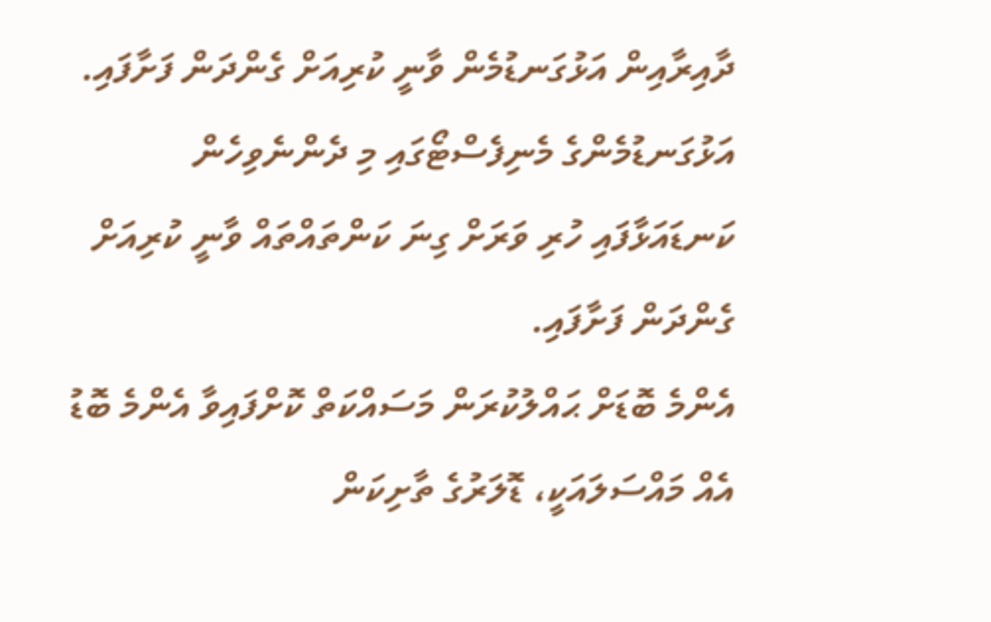ދާއިރާއިން އަޅުގަނޑުމެން ވާނީ ކުރިއަށް ގެންދަން ފަށާފައި. އަޅުގަނޑުމެންގެ މެނިފެސްޓޯގައި މި ދެންނެވިހެން ކަނޑައަޅާފައި ހުރި ވަރަށް ގިނަ ކަންތައްތައް ވާނީ ކުރިއަށް ގެންދަން ފަށާފައި.
އެންމެ ބޮޑަށް ޙައްލުކުރަން މަސައްކަތް ކޮށްފައިވާ އެންމެ ބޮޑު އެއް މައްސަލައަކީ، ޑޮލަރުގެ ތާށިކަން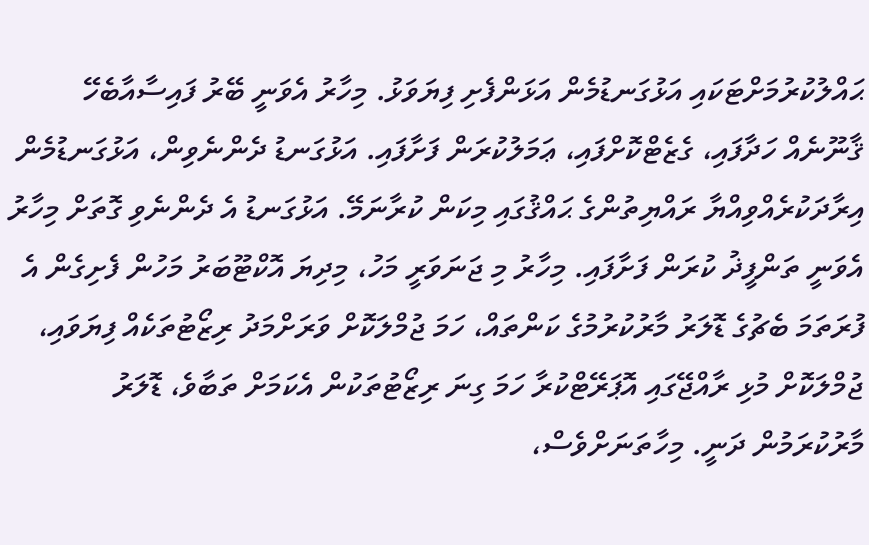ޙައްލުކުރުމަށްޓަކައި އަޅުގަނޑުމެން އަޅަންފެށި ފިޔަވަޅު. މިހާރު އެވަނީ ބޭރު ފައިސާއާބެހޭ ޤާނޫނެއް ހަދާފައި، ގެޒެޓްކޮށްފައި، ޢަމަލުކުރަން ފަށާފައި. އަޅުގަނޑު ދެންނެވިން، އަޅުގަނޑުމެން އިރާދަކުރެއްވިއްޔާ ރައްޔިތުންގެ ޙައްޤުގައި މިކަން ކުރާނަމޭ. އަޅުގަނޑު އެ ދެންނެވި ގޮތަށް މިހާރު އެވަނީ ތަންފީޛު ކުރަން ފަށާފައި. މިހާރު މި ޖަނަވަރީ މަހު، މިދިޔަ އޮކްޓޫބަރު މަހުން ފެށިގެން އެ ފުރަތަމަ ބެޗުގެ ޑޮލަރު މާރުކުރުމުގެ ކަންތައް، ހަމަ ޖުމްލަކޮށް ވަރަށްމަދު ރިޒޯޓުތަކެއް ފިޔަވައި، ޖުމްލަކޮށް މުޅި ރާއްޖޭގައި އޮޕަރޭޓްކުރާ ހަމަ ގިނަ ރިޒޯޓުތަކުން އެކަމަށް ތަބާވެ، ޑޮލަރު މާރުކުރަމުން ދަނީ. މިހާތަނަށްވެސް،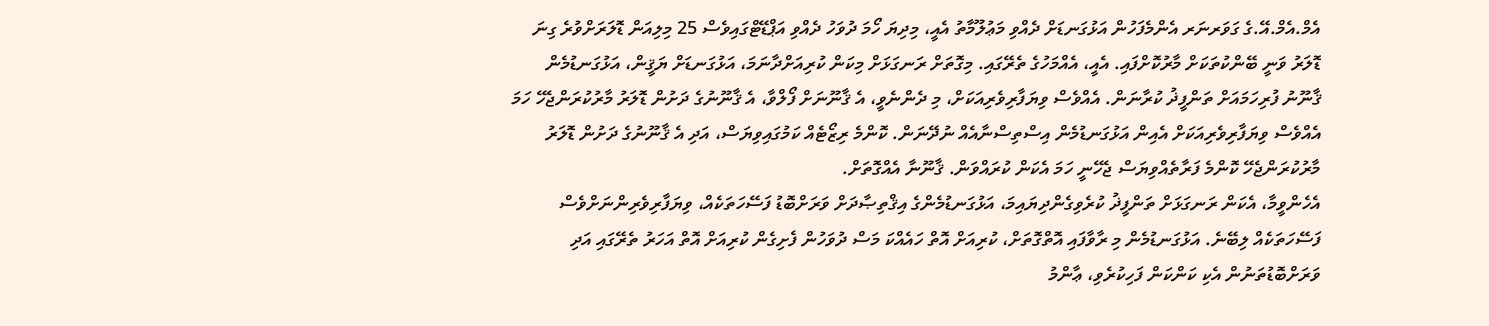އެމް.އެމް.އޭ.ގެ ގަވަރނަރ އެންމެފަހުން އަޅުގަނޑަށް ދެއްވި މަޢުލޫމާތު އެއީ، މިދިޔަ ހޯމަ ދުވަހު ދެއްވި އަޕްޑޭޓްގައިވެސް 25 މިލިއަން ޑޮލަރަށްވުރެ ގިނަ ޑޮލަރު ވަނީ ބޭންކުތަކަށް މާރުކޮށްފައި. އެއީ، އެއްމަހުގެ ތެރޭގައި. މިގޮތަށް ރަނގަޅަށް މިކަން ކުރިއަށްދާނަމަ، އަޅުގަނޑަށް ޔަޤީން، އަޅުގަނޑުމެން ޤާނޫނު ފުރިހަމައަށް ތަންފީޛު ކުރާނަން. އެއްވެސް ވިޔަފާރިވެރިއަކަށް، މި ދެންނެވީ، އެ ޤާނޫނަށް ފޯލްވާ، އެ ޤާނޫނުގެ ދަށުން ޑޮލަރު މާރުކުރަންޖެހޭ ހަމަ އެއްވެސް ވިޔަފާރިވެރިއަކަށް އެއިން އަޅުގަނޑުމެން އިސްތިސްނާއެއް ނުދޭނަން. ކޮންމެ ރިޒޯޓެއް ކަމުގައިވިޔަސް، އަދި އެ ޤާނޫނުގެ ދަށުން ޑޮލަރު މާރުކުރަންޖެހޭ ކޮންމެ ފަރާތެއްވިޔަސް ޖެހޭނީ ހަމަ އެކަން ކުރައްވަން. ޤާނޫނާ އެއްގޮތަށް.
އެހެންވީމާ، އެކަން ރަނގަޅަށް ތަންފީޛު ކުރެވިގެންދިޔައިމަ، އަޅުގަނޑުމެންގެ އިޤްތިޞާދަށް ވަރަށްބޮޑު ފަސޭހަތަކެއް، ވިޔަފާރިވެރިންނަށްވެސް ފަސޭހަތަކެއް ލިބޭނެ. އަޅުގަނޑުމެން މި ރާވާފައި އޮތްގޮތަށް، ކުރިއަށް އޮތް ހައެއްކަ މަސް ދުވަހުން ފެށިގެން ކުރިއަށް އޮތް އަހަރު ތެރޭގައި އަދި ވަރަށްބޮޑުތަނުން އެކި ކަންކަން ފަހިކުރެވި، ޢާންމު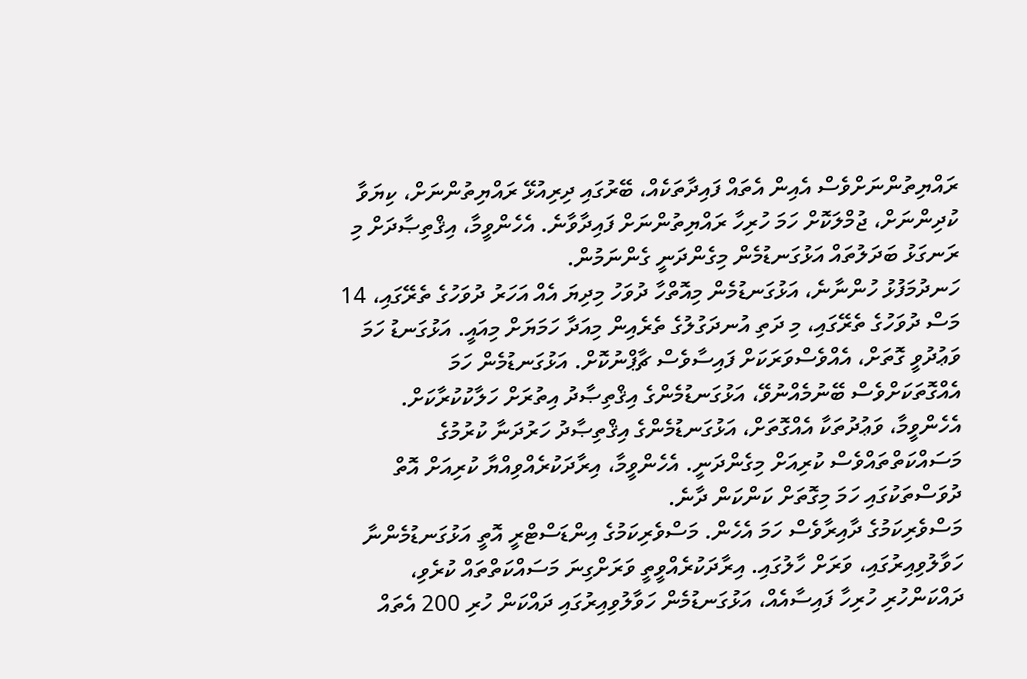ރައްޔިތުންނަށްވެސް އެއިން އެތައް ފައިދާތަކެއް، ބޭރުގައި ދިރިއުޅޭ ރައްޔިތުންނަށް، ކިޔަވާ ކުދިންނަށް، ޖުމްލަކޮށް ހަމަ ހުރިހާ ރައްޔިތުންނަށް ފައިދާވާނެ. އެހެންވީމާ، އިޤްތިޞާދަށް މި ރަނގަޅު ބަދަލުތައް އަޅުގަނޑުމެން މިގެންދަނީ ގެންނަމުން.
ހަނދުމަފުޅު ހުންނާނެ، އަޅުގަނޑުމެން މިއޮތްހާ ދުވަހު މިދިޔަ އެއް އަހަރު ދުވަހުގެ ތެރޭގައި، 14 މަސް ދުވަހުގެ ތެރޭގައި، މި ދަތި އުނދަގުލުގެ ތެރެއިން މިއަދާ ހަމަޔަށް މިއައީ. އަޅުގަނޑު ހަމަ ވަޢުދުވީ ގޮތަށް، އެއްވެސްވަރަކަށް ފައިސާވެސް ޗާޕްނުކޮށް. އަޅުގަނޑުމެން ހަމަ އެއްގޮތަކަށްވެސް ބޭނުމެއްނުވޭ، އަޅުގަނޑުމެންގެ އިޤްތިޞާދު އިތުރަށް ހަލާކުކުރާކަށް. އެހެންވީމާ، ވަޢުދުތަކާ އެއްގޮތަށް، އަޅުގަނޑުމެންގެ އިޤްތިޞާދު ހަރުދަނާ ކުރުމުގެ މަސައްކަތްތައްވެސް ކުރިއަށް މިގެންދަނީ. އެހެންވީމާ، އިރާދަކުރެއްވިއްޔާ ކުރިއަށް އޮތް ދުވަސްތަކުގައި ހަމަ މިގޮތަށް ކަންކަން ދާނެ.
މަސްވެރިކަމުގެ ދާއިރާވެސް ހަމަ އެހެން. މަސްވެރިކަމުގެ އިންޑަސްޓްރީ އޮތީ އަޅުގަނޑުމެންނާ ހަވާލުވިއިރުގައި، ވަރަށް ހާލުގައި. އިރާދަކުރެއްވީތީ ވަރަށްގިނަ މަސައްކަތްތައް ކުރެވި، ދައްކަންހުރި ހުރިހާ ފައިސާއެއް، އަޅުގަނޑުމެން ހަވާލުވިއިރުގައި ދައްކަން ހުރި 200 އެތައް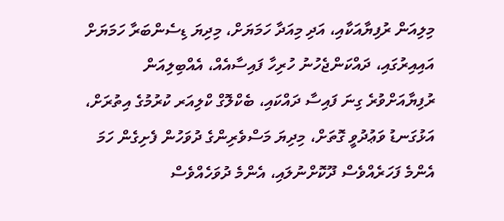މިލިއަން ރުފިޔާއަކާއި، އަދި މިއަދާ ހަމަޔަށް، މިދިޔަ ޑިސެންބަރާ ހަމަޔަށް އައިއިރުގައި، ދައްކަންޖެހުނު ހުރިހާ ފައިސާއެއް، އެއްބިލިއަން ރުފިޔާއަށްވުރެ ގިނަ ފައިސާ ދައްކައި، ބެކްލޮގް ކްލިއަރ ކުރުމުގެ އިތުރަށް، އަޅުގަނޑު ވަޢުދުވީ ގޮތަށް، މިދިޔަ މަސްވެރިންގެ ދުވަހުން ފެށިގެން ހަމަ އެންމެ ފަހަރެއްވެސް ދޫކޮށްނުލައި، އެންމެ ދުވަހެއްވެސް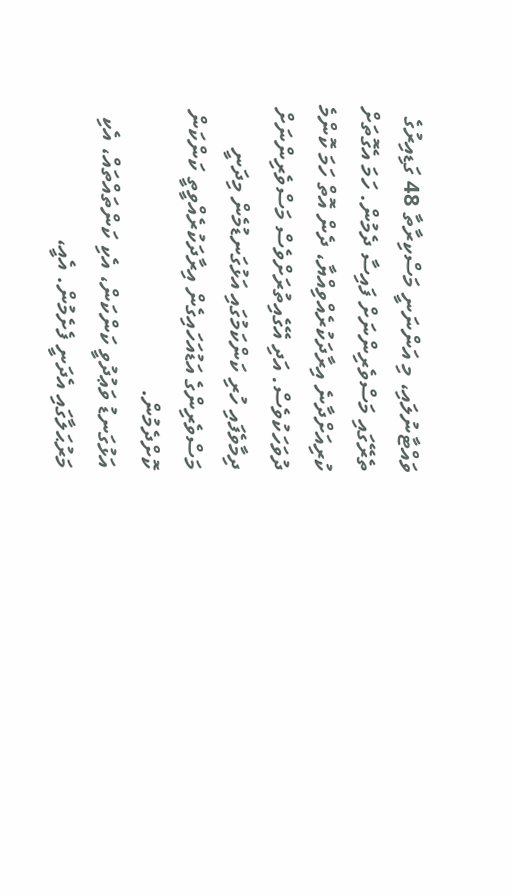ވައްޓާނުލައި، މި އަންނަނީ މަސްކިރާތާ 48 ގަޑިއިރުގެ ތެރޭގައި މަސްވެރިންނަށް ފައިސާ ދެމުން. ހަމަ އެގޮތަށް ކުރިއަށްދާނެ އިރާދަކުރެއްވިއްޔާ، ދެން އޮތް ހަމަ ކޮންމެ ދުވަހަކުވެސް. އަދި އޭގެއިތުރަށްވެސް މަސްވެރިންނަށް ދިމާވެފައި ހުރި ކަންކަމުގައި އަޅުގަނޑުމެން މިދަނީ މަސްވެރިންގެ އަޑުއަހައިގެން އިރާދަކުރެއްވީތީ ކަންކަން ކޮށްދެމުން.
އަޅުގަނޑު ވަޢުދުވީ ކަންކަން، އެކި ކަންތައްތައް، އެކި މަރުޙަލާގައި އެދަނީ ފެށެމުން. އެއީ،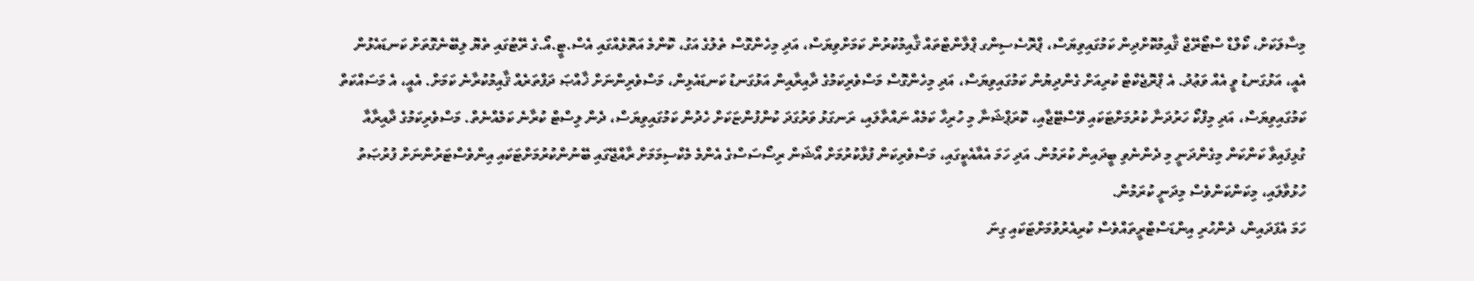މިސާލަކަށް، ކޯލްޑް ސްޓޯރޭޖް ޤާއިމުކޮށްދިން ކަމުގައިވިޔަސް، ޕްރޮސެސިންގ ޕްލާންޓްތައް ޤާއިމުކުރުން ކަމަށްވިޔަސް، އަދި މިހެންގޮސް ތެލުގެ އަގު، ކޮންމެ އަތޮޅެއްގައި އެސް.ޓީ.އޯ.ގެ ރޭޓުގައި ތެޔޮ ލިބޭނެގޮތަށް ކަނޑައެޅުން އެއީ، އަޅުގަނޑު ވީ އެއް ވަޢުދު. އެ ޕްރޮޖެކްޓް ކުރިއަށް ގެންދިޔުން ކަމުގައިވިޔަސް، އަދި މިހެންގޮސް މަސްވެރިކަމުގެ ދާއިރާއިން އަޅުގަނޑު ކަނޑައެޅިން، މަސްވެރިންނަށް ޚާއްޞަ ދަފްތަރެއް ޤާއިމުކުރާނެ ކަމަށް. އެއީ، އެ މަސައްކަތް ކަމުގައިވިޔަސް، އަދި މިފްކޯ ހަރުދަނާ ކުރުމަށްޓަކައި ވޭސްޓޭޖާއި، ކޮރަޕްޝަނާ މި ހުރިހާ ކަމެއް ނައްތާލައި، ރަނގަޅު ވަރުގަދަ ކުންފުންޏަކަށް ހެދުން ކަމުގައިވިޔަސް، ދެން ލިސްޓް ކުރާނެ ކަމެއްނެތް. މަސްވެރިކަމުގެ ދާއިރާއާ ގުޅިފައިވާ ކަންކަން މިގެންދަނީ މި ދެންނެވި ބީދައިން ކުރަމުން. އަދި ހަމަ އެއާއެކީގައި، މަސްވެރިކަން ފުޅާކުރުމަށް އޯޝަން ރިސޯސަސްގެ އެންމެ މެކްސިމަމަށް ރާއްޖޭގައި ބޭނުންކުރުމަށްޓަކައި އިންވެސްޓަރުންނަށް ފުރުޞަތު ހުޅުވާލައި، މިކަންކަންވެސް މިދަނީ ކުރަމުން.
ހަމަ އެފަދައިން، ދެންހުރި އިންޑަސްޓްރީތައްވެސް ކުރިއެރުވުމަށްޓަކައި ގިނަ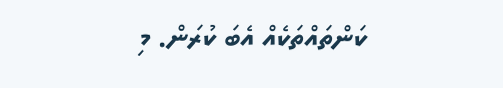ކަންތައްތަކެއް އެބަ ކުރަން. މި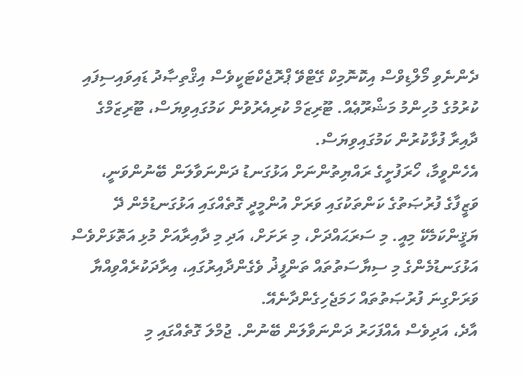ދެންނެވި މޯލްޑިވްސް އިކޮނޮމިކް ގޭޓްވޭ ޕްރޮޖެކްޓަކީވެސް އިޤްތިޞާދު ޑައިވައިސިފައި ކުރުމުގެ މުހިންމު މަޝްރޫޢެއް. ޓޫރިޒަމް ކުރިއެރުވުން ކަމުގައިވިޔަސް، ޓޫރިޒަމްގެ ދާއިރާ ފުޅާކުރުން ކަމުގައިވިޔަސް.
އެހެންވީމާ، ހޯރަފުށީގެ ރައްޔިތުންނަށް އަޅުގަނޑު ދަންނަވާލަން ބޭނުންވަނީ، ވަޒީފާގެ ފުރުޞަތުގެ ކަންތަކުގައި ވަރަށް އުންމީދީ ގޮތެއްގައި އަޅުގަނޑުމެން ދޭ ޔަޤީންކަމެކޭ މިއީ. މި ސަރަޙައްދަށް، މި ރަށަށް، އަދި މި ދާއިރާއަށް މުޅި އަތޮޅަށްވެސް އަޅުގަނޑުމެންގެ މި ސިޔާސަތުތައް ތަންފީޛު ވެގެންދާއިރުގައި، އިރާދަކުރެއްވިއްޔާ ވަރަށްގިނަ ފުރުޞަތުތައް ހަމަޖެހިގެންދާނެއޭ.
އާދެ، އަދިވެސް އެއްފަހަރު ދަންނަވާލަން ބޭނުން. ޖުމްލަ ގޮތެއްގައި މި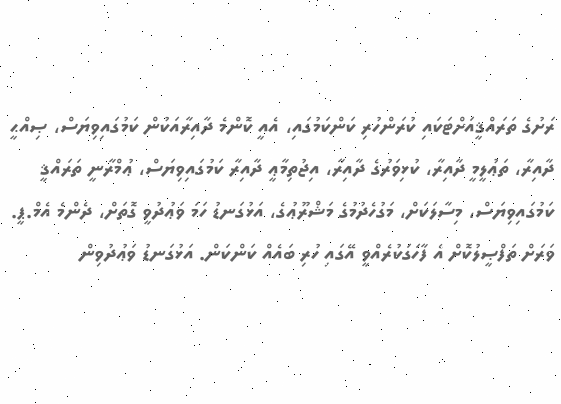ރަށުގެ ތަރައްޤީއަށްޓަކައި ކުރަންހުރި ކަންކަމުގައި، އެއީ ކޮންމެ ދާއިރާއަކުން ކަމުގައިވިޔަސް، ޞިއްޙީ ދާއިރާ، ތަޢުލީމީ ދާއިރާ، ކުޅިވަރުގެ ދާއިރާ، އިޖުތިމާޢީ ދާއިރާ ކަމުގައިވިޔަސް، ޢުމްރާނީ ތަރައްޤީ ކަމުގައިވިޔަސް، މިސާލަކަށް، މަގުހެދުމުގެ މަޝްރޫޢުގެ، އަޅުގަނޑު ހަމަ ވަޢުދުވީ ގޮތަށް، ދެންމެ އެމް.ޕީ. ވަރަށް ތަފްޞީލުކޮށް އެ ފާހަގަކުރެއްވީ އޭގައި ހުރި ބައެއް ކަންކަން. އަޅުގަނޑު ވަޢުދުވިން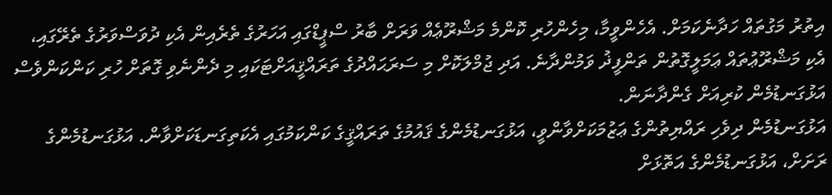އިތުރު މަގުތައް ހަދާނެކަމަށް. އެހެންވީމާ، މިހެންހުރި ކޮންމެ މަޝްރޫޢެއް ވަރަށް ބާރު ސްޕީޑްގައި އަހަރުގެ ތެރެއިން އެކި ދުވަސްވަރުގެ ތެރޭގައި، އެކި މަޝްރޫޢުތައް ޢަމަލީގޮތުން ތަންފީޛު ވަމުންދާނެ. އަދި ޖުމްލަކޮށް މި ސަރަޙައްދުގެ ތަރައްޤީއަށްޓަކައި މި ދެންނެވި ގޮތަށް ހުރި ކަންކަންވެސް އަޅުގަނޑުމެން ކުރިއަށް ގެންދާނަން.
އަޅުގަނޑުމެން ދިވެހި ރައްޔިތުންގެ ޢަޒުމަކަށްވާންވީ، އަޅުގަނޑުމެންގެ ޤައުމުގެ ތަރައްޤީގެ ކަންކަމުގައި އެކަތިގަނޑަކަށްވާން. އަޅުގަނޑުމެންގެ ރަށަށް، އަޅުގަނޑުމެންގެ އަތޮޅަށް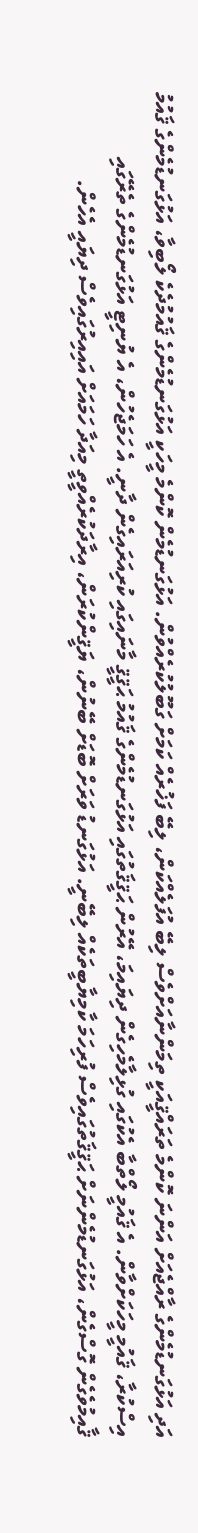އަދި އަޅުގަނޑުމެންގެ ރާއްޖެއަށް އަންނަ ކޮންމެ ތަރައްޤީއަކީ ތިމަންނާއަށްވެސް ލިބޭ އުފަލެއްކަން، ލިބޭ ފަޚުރެއް ކަމަށް ގަބޫލުކުރެއްވުން. އަޅުގަނޑުމެން ކޮންމެ މީހަކީ އަޅުގަނޑުމެންގެ ޤައުމުދެކެ ލޯބިވާ، އަޅުގަނޑުމެންގެ ޤައުމު އިސްކުރާ، ޤައުމީ މީހަކަށްވާން. އެ ޤައުމީ ލޯތްބާ އެކުގައި ގުޅިލާމެހިގެން ދިޔައިމަ، އޭރުން ޙަޤީޤަތުގައި އަޅުގަނޑުމެންގެ ޤައުމު ޙަޤީޤީ މާނައިގައި ކުރިއަރައިގެން ދާނީ. އެ ހަމަޖެހުން، އެ ޔުނިޓީ އަޅުގަނޑުމެންގެ ތެރޭގައި ޤާއިމުވެގެން ގޮސްގެން، އަޅުގަނޑުމެންނަށް ޙަޤީޤަތުގައިވެސް ފުރިހަމަ ކާމިޔާބީތަކެއް ލިބޭނީ. އަޅުގަނޑު ވަރަށް ބޮޑަށް ބޭނުން، ޔަޤީންކުރަން، އިރާދަކުރެއްވީތީ މިއަދާ ހަމައަށް އައިއިރުގައިވެސް ދިޔައީ އެހެން.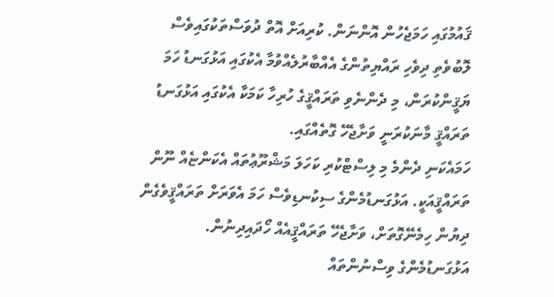ޤައުމުގައި ހަމަޖެހުން އޮންނަން. ކުރިއަށް އޮތް ދުވަސްތަކުގައިވެސް ލޮބުވެތި ދިވެހި ރައްޔިތުންގެ އެއްބާރުލެއްވުމާ އެކުގައި އަޅުގަނޑު ހަމަ ޔަޤީންކުރަން، މި ދެންނެވި ތަރައްޤީގެ ހުރިހާ ކަމަކާ އެކުގައި އަޅުގަނޑު ތަރައްޤީ މާނަކުރަނީ ވަށާޖެހޭ ގޮތެއްގައި.
ހަމައެކަނި ދެންމެ މި ލިސްޓްކުރި ކަހަލަ މަޝްރޫޢުތައް އެކަންޏެއް ނޫން ތަރައްޤީއަކީ. އަޅުގަނޑުމެންގެ ސިކުނޑިވެސް ހަމަ އެވަރަށް ތަރައްޤީވެގެން ދިޔުން ހިމެނޭގޮތަށް، ވަށާޖެހޭ ތަރައްޤީއެއް ހޯދައިދިނުން. އަޅުގަނޑުމެންގެ ވިސްނުންތައް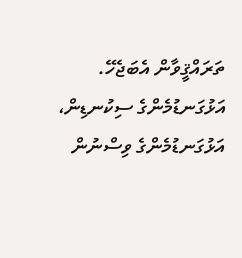ތަރައްޤީވާން އެބަޖެހޭ. އަޅުގަނޑުމެންގެ ސިކުނޑިން، އަޅުގަނޑުމެންގެ ވިސްނުން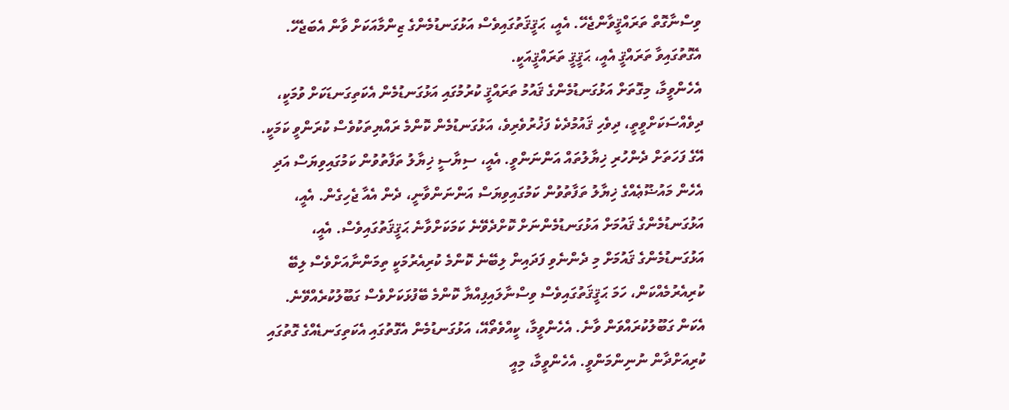ވިސްނާގޮތް ތަރައްޤީވާންޖެހޭ. އެއީ، ޙަޤީޤަތުގައިވެސް އަޅުގަނޑުމެންގެ ޒިންމާއަކަށް ވާން އެބަޖެހޭ. އެގޮތުގައިވާ ތަރައްޤީ އެއީ، ޙަޤީޤީ ތަރައްޤީއަކީ.
އެހެންވީމާ، މިގޮތަށް އަޅުގަނޑުމެންގެ ޤައުމު ތަރައްޤީ ކުރުމުގައި އަޅުގަނޑުމެން އެކަތިގަނޑަކަށް ވުމަކީ، ދިވެއްސަކަށްވީތީ، ދިވެހި ޤައުމުދެކެ ފަޚުރުވެރިވެ، އަޅުގަނޑުމެން ކޮންމެ ރައްޔިތަކުވެސް ކުރަންވީ ކަމަކީ. އޭގެ ފަހަތަށް ދެންހުރި ޚިޔާލުތައް އަންނަންވީ. އެއީ، ސިޔާސީ ޚިޔާލު ތަފާތުވުން ކަމުގައިވިޔަސް އަދި އެހެން މައުޟޫޢެއްގެ ޚިޔާލު ތަފާތުވުން ކަމުގައިވިޔަސް އަންނަންވާނީ، ދެން އެއާ ޖެހިގެން. އެއީ، އަޅުގަނޑުމެންގެ ޤައުމަށް އަޅުގަނޑުމެންނަށް ކޮށްދެވޭނެ ކަމަކަށްވާނެ ޙަޤީޤަތުގައިވެސް. އެއީ، އަޅުގަނޑުމެންގެ ޤައުމަށް މި ދެންނެވި ފަދައިން ލިބޭނެ ކޮންމެ ކުރިއެރުމަކީ ތިމަންނާއަށްވެސް ލިބޭ ކުރިއެރުމެއްކަން، ހަމަ ޙަޤީޤަތުގައިވެސް ވިސްނާލައިފިއްޔާ ކޮންމެ ބޭފުޅަކަށްވެސް ގަބޫލުކުރެއްވޭނެ. އެކަން ގަބޫލުކުރައްވަން ވާނެ. އެހެންވީމާ، ކީއްވެތޯއޭ، އަޅުގަނޑުމެން އެގޮތުގައި އެކަތިގަނޑެއްގެ ގޮތުގައި ކުރިއަށްދާން ނުނިންމަންވީ. އެހެންވީމާ، މިއީ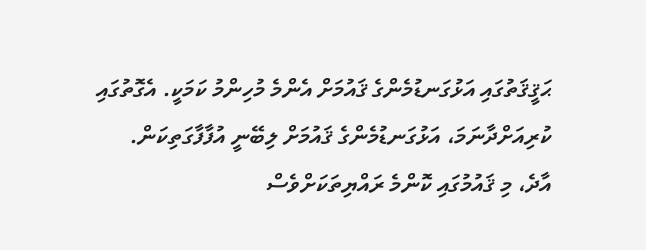ޙަޤީޤަތުގައި އަޅުގަނޑުމެންގެ ޤައުމަށް އެންމެ މުހިންމު ކަމަކީ. އެގޮތުގައި ކުރިއަށްދާނަމަ، އަޅުގަނޑުމެންގެ ޤައުމަށް ލިބޭނީ އުފާފާގަތިކަން.
އާދެ، މި ޤައުމުގައި ކޮންމެ ރައްޔިތަކަށްވެސް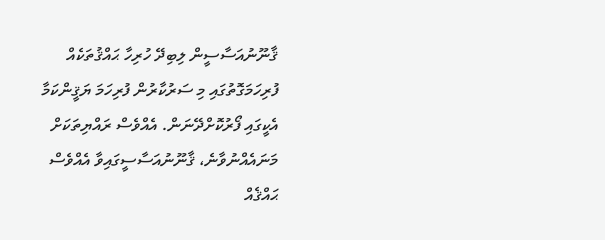ޤާނޫނުއަސާސީން ލިބިދޭ ހުރިހާ ޙައްޤުތަކެއް ފުރިހަމަގޮތުގައި މި ސަރުކާރުން ފުރިހަމަ ޔަޤީންކަމާ އެކީގައި ފޯރުކޮށްދޭނަން. އެއްވެސް ރައްޔިތަކަށް މަނައެއްނުވާނެ، ޤާނޫނުއަސާސީގައިވާ އެއްވެސް ޙައްޤެއް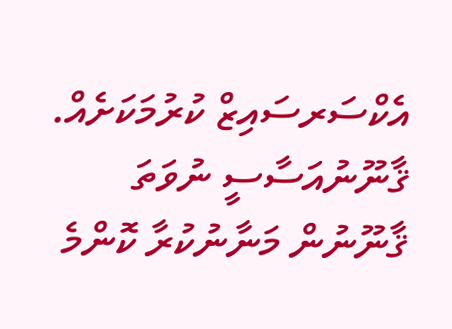އެކްސަރސައިޒް ކުރުމަކަށެއް. ޤާނޫނުއަސާސީ ނުވަތަ ޤާނޫނުން މަނާނުކުރާ ކޮންމެ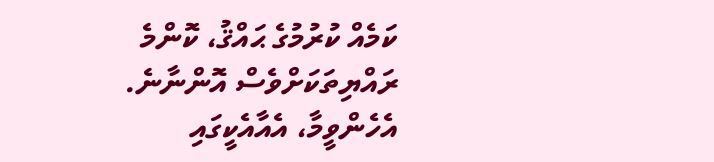ކަމެއް ކުރުމުގެ ޙައްޤު، ކޮންމެ ރައްޔިތަކަށްވެސް އޮންނާނެ.
އެހެންވީމާ، އެއާއެކީގައި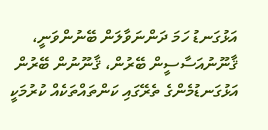އަޅުގަނޑު ހަމަ ދަންނަވާލަން ބޭނުންވަނީ، ޤާނޫނުއަސާސީން ބޭރުން، ޤާނޫނުން ބޭރުން އަޅުގަނޑުމެންގެ ތެރޭގައި ކަންތައްތަކެއް ކުރުމަކީ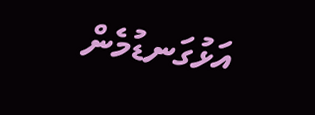އަޅުގަނޑުމެން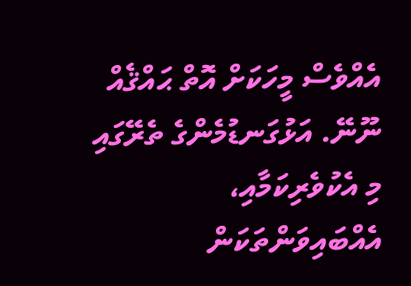އެއްވެސް މީހަކަށް އޮތް ޙައްޤެއް ނޫނޭ. އަޅުގަނޑުމެންގެ ތެރޭގައި މި އެކުވެރިކަމާއި، އެއްބައިވަންތަކަން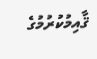ޤާއިމުކުރުމުގެ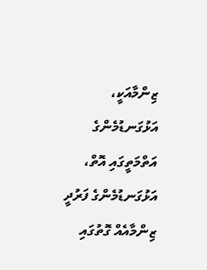ޒިންމާއަކީ، އަޅުގަނޑުމެންގެ އަތްމަތީގައި އޮތް، އަޅުގަނޑުމެންގެ ފަރުދީ ޒިންމާއެއް ގޮތުގައި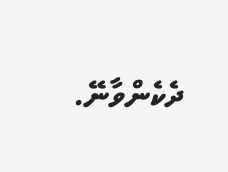ދެކެންވާނޭ.